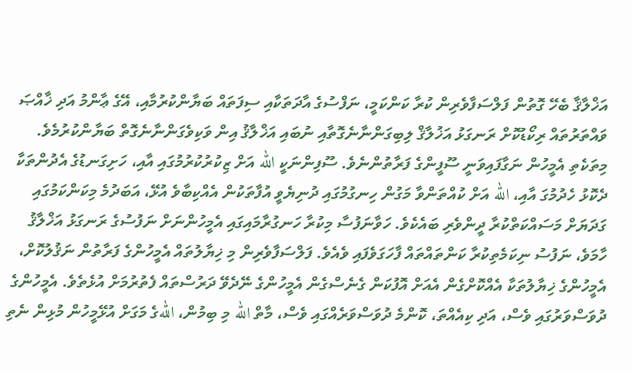އަޚްލާޤާ ބެހޭ ގޮތުން ފަލްސަފާވެރިން ކުރާ ކަންކަމީ، ނަފްސުގެ އާދަތަކާއި ސިފަތައް ބަޔާންކުރުމާއި، އޭގެ ޢާންމު އަދި ޚާއްޞަ ވައްތަރުތައް ރިކޯޑުކޮށް ރަނގަޅު އަޚުލާޤް ލިބިގަންނާނެގޮތާއި ނުބައި އަޚްލާޤު އިން ވަކިވެގަންނާނެގޮތް ބަޔާންކުރުމެވެ. މިތަކެތި އެމީހުން ނަގާފައިވަނީ ސޫފީންގެ ފަރާތުންނެވެ. ސޫފިންނަކީ الله އަށް ޒިކުރުކުރުމުގައި އާއި، ހަށިގަނޑުގެ އެދުންތަކާ ދެކޮޅު ހެދުމުގަ އާއި، الله އަށް ކުއްތަންވާ މަގުން ހިނގުމުގައި ދުނިޔެވީ އުފާތަކުން އެއްކިބާވެ އުޅޭ، އަބަދުމެ މިކަންކަމުގައި ގަދަޔަށް މަސައްކަތްކުރާ ދީންވެރި ބައެކެވެ. ހަވާނަފުސާ މިކުރާ ހަނގުރާމައިގައި އެމީހުންނަށް ނަފުސުގެ ރަނގަޅު އަޚްލާޤު ހާމަވެ، ނަފުސު ނިކަމެތިކުރާ ކަންތައްތައް ފާހަގަވެފައި ވެއެވެ. ފަލްސަފާވެރިން މި ޚިޔާލުތައް އެމީހުންގެ ފަރާތުން ނަޤުލުކޮށް، އެމީހުންގެ ޚިޔާލުތަކާ އެއްކޮށްގެން އެއަށް އޮފުކަން ގެނެސްގެން އެމީހުންގެ ނޭދެވޭ ދަރުސްތައް ފެތުރުމަށް އުޅެތެވެ. އެމީހުންގެ ދުވަސްވަރުގައި ވެސް، އަދި ކިއެއްތަ، ކޮންމެ ދުވަސްވަރެއްގައި ވެސް، މާތް الله މި ބިމުން، اللهގެ މަގަށް އުޅޭމީހުން މުޅިން ނެތި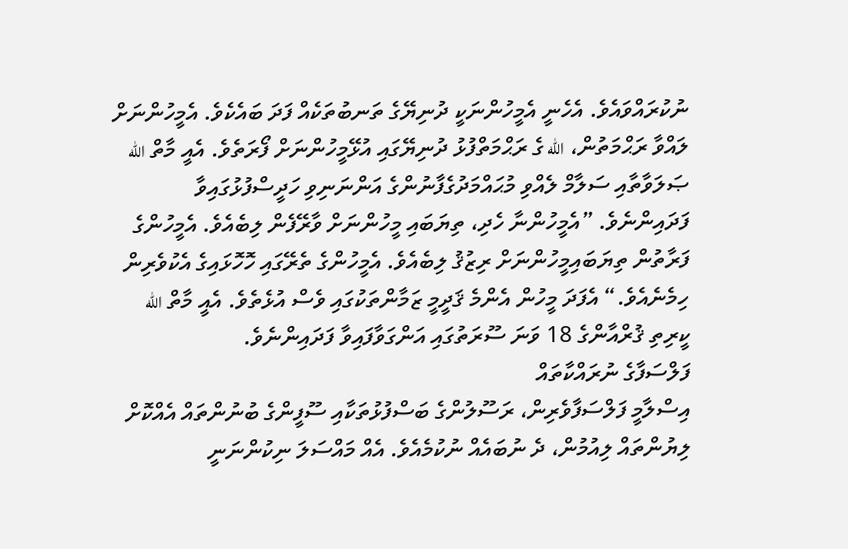ނުކުރައްވައެވެ. އެހެނީ އެމީހުންނަކީ ދުނިޔޭގެ ތަނބުތަކެއް ފަދަ ބައެކެވެ. އެމީހުންނަށް ލައްވާ ރަޙްމަތުން، الله ގެ ރަޙްމަތްފުޅު ދުނިޔޭގައި އުޅޭމީހުންނަށް ފޯރަތެވެ. އެއީ މާތް الله ޞަލަވާތާއި ސަލާމް ލެއްވި މުޙައްމަދުގެފާނުންގެ އަންނަނިވި ހަދީސްފުޅުގައިވާ ފަދައިންނެވެ. ”އެމީހުންނާ ހެދި، ތިޔަބައި މީހުންނަށް ވާރޭފެން ލިބެއެވެ. އެމީހުންގެ ފަރާތުން ތިޔަބައިމީހުންނަށް ރިޒުޤު ލިބެއެވެ. އެމީހުންގެ ތެރޭގައި ހޮހޮޅައިގެ އެކުވެރިން ހިމެނެއެވެ.“ އެފަދަ މީހުން އެންމެ ޤަދީމީ ޒަމާންތަކުގައި ވެސް އުޅެތެވެ. އެއީ މާތް الله ކީރިތި ޤުރްއާންގެ 18 ވަނަ ސޫރަތުގައި އަންގަވާފައިވާ ފަދައިންނެވެ.
ފަލްސަފާގެ ނުރައްކާތައް
އިސްލާމީ ފަލްސަފާވެރިން، ރަސޫލުންގެ ބަސްފުޅުތަކާއި ސޫފީންގެ ބުނުންތައް އެއްކޮށް ލިޔުންތައް ލިއުމުން، ދެ ނުބައެއް ނުކުމެއެވެ. އެއް މައްސަލަ ނިކުންނަނީ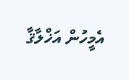އެމީހުން އަޚްލާޤާ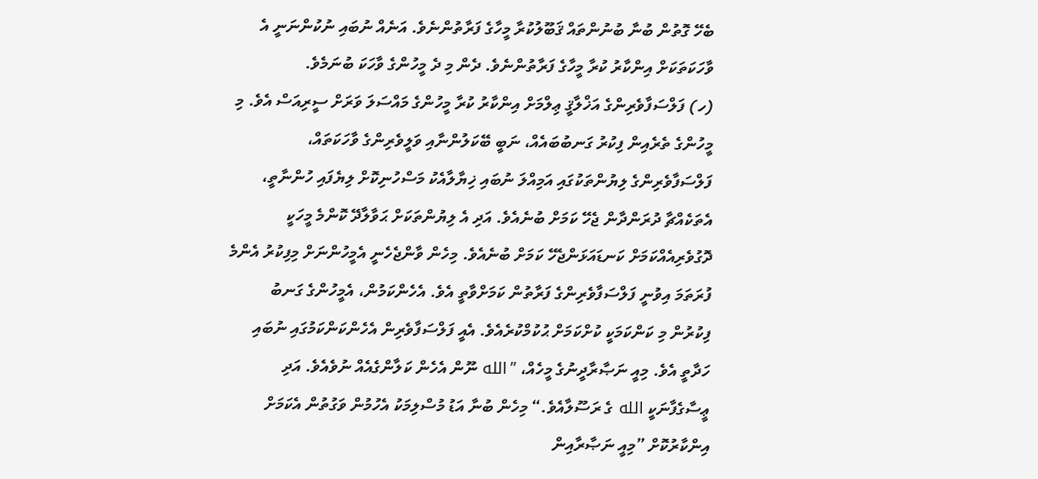ބެހޭ ގޮތުން ބުނާ ބުނުންތައް ޤަބޫލުކުރާ މީހާގެ ފަރާތުންނެވެ. އަނެއް ނުބައި ނުކުންނަނީ އެ ވާހަކަތަކަށް އިންކާރު ކުރާ މީހާގެ ފަރާތުންނެވެ. ދެން މި ދެ މީހުންގެ ވާހަކަ ބުނަމެވެ.
(ހ) ފަލްސަފާވެރިންގެ އަޚްލާޤީ ޢިލްމަށް އިންކާރު ކުރާ މީހުންގެ މައްސަލަ ވަރަށް ސީރިއަސް އެވެ. މި މީހުންގެ ތެރެއިން ފިކުރު ގަނބުބައެއް، ނަބީ ބޭކަލުންނާއި ވަލީވެރިންގެ ވާހަކަތައް، ފަލްސަފާވެރިންގެ ލިޔުންތަކުގައި އަމިއްލަ ނުބައި ޚިޔާލާއެކު މަސްހުނިކޮށް ލިޔެފައި ހުންނާތީ، އެތަކެއްޗާ ދުރަންދާން ޖެހޭ ކަމަށް ބުނެއެވެ. އަދި އެ ލިޔުންތަކަށް ޙަވާލާދޭ ކޮންމެ މީހަކީ ދޮގުވެރިއެއްކަމަށް ކަނޑައަޅަންޖެހޭ ކަމަށް ބުނެއެވެ. މިހެން ވާންޖެހެނީ އެމީހުންނަށް މިފިކުރު އެންމެ ފުރަތަމަ އިވުނީ ފަލްސަފާވެރިންގެ ފަރާތުން ކަމަށްވާތީ އެވެ. އެހެންކަމުން، އެމީހުންގެ ގަނބު ފިކުރުން މި ކަންކަމަކީ ކުށްކަމަށް ޙުކުމްކުރެއެވެ. އެއީ ފަލްސަފާވެރިން އެހެންކަންކަމުގައި ނުބައި ހަދާތީ އެވެ. މިއީ ނަޞާރާދީނުގެ މީހެއް، ”الله ނޫން އެހެން ކަލާންގެއެއް ނުވެއެވެ. އަދި ޢީސާގެފާނަކީ الله ގެ ރަސޫލާއެވެ.“ މިހެން ބުނާ އަޑު މުސްލިމަކު އެހުމުން ވަގުތުން އެކަމަށް އިންކާރުކޮށް ”މިއީ ނަޞާރާއިން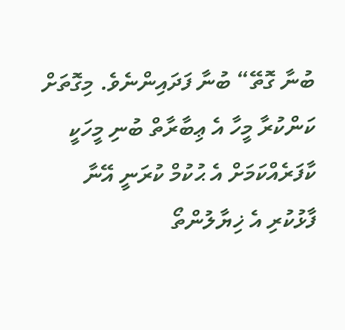ބުނާ ގޮތޭ“ ބުނާ ފަދައިންނެވެ. މިގޮތަށް ކަންކުރާ މީހާ އެ ޢިބާރާތް ބުނި މީހަކީ ކާފަރެއްކަމަށް އެ ޙުކުމް ކުރަނީ އޭނާ ފާޅުކުރި އެ ޚިޔާލުންތޯ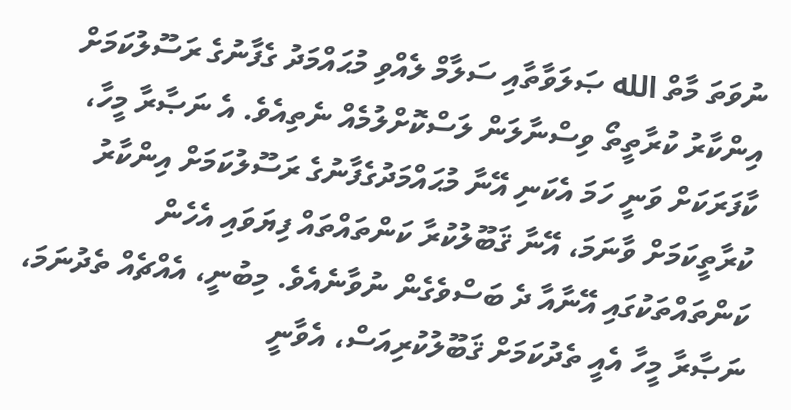ނުވަތަ މާތް الله ޞަލަވާތާއި ސަލާމް ލެއްވި މުޙައްމަދު ގެފާނުގެ ރަސޫލުކަމަށް އިންކާރު ކުރާތީތޯ ވިސްނާލަން ލަސްކޮށްލުމެއް ނެތިއެވެ. އެ ނަޞާރާ މީހާ، ކާފަރަކަށް ވަނީ ހަމަ އެކަނި އޭނާ މުޙައްމަދުގެފާނުގެ ރަސޫލުކަމަށް އިންކާރު ކުރާތީކަމަށް ވާނަމަ، އޭނާ ޤަބޫލުކުރާ ކަންތައްތައް ފިޔަވައި އެހެން ކަންތައްތަކުގައި އޭނާއާ ދެ ބަސްވެގެން ނުވާނެއެވެ. މިބުނީ، އެއްޗެއް ތެދުނަމަ، ނަޞާރާ މީހާ އެއީ ތެދުކަމަށް ޤަބޫލުކުރިއަސް، އެވާނީ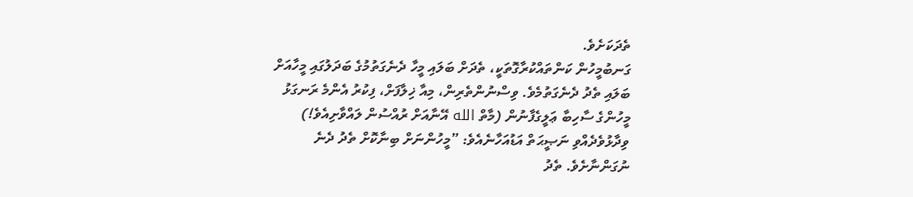ތެދަކަށެވެ.
ގަނބުމީހުން ކަންތައްކުރާގޮތަކީ، ތެދަށް ބަލައި މީހާ ދެނެގަތުމުގެ ބަދަލުގައި މީހާއަށް ބަލައި ތެދު ދެނެގަތުމެވެ. ވިސްނުންތެރިން، މިއާ ޚިލާފަށް، ފިކުރު އެންމެ ރަނގަޅު މީހުންގެ ސާހިބާ ޢަލީގެފާނުން (މާތް الله އޭނާއަށް ރުއްސުން ލައްވާށިއެވެ!) ވިދާޅުވެދެއްވި ނަޞީޙަތް އަޑުއަހާނެއެވެ: ”މީހުންނަށް ބިނާކޮށް ތެދު ދެނެ ނުގަންނާށެވެ. ތެދު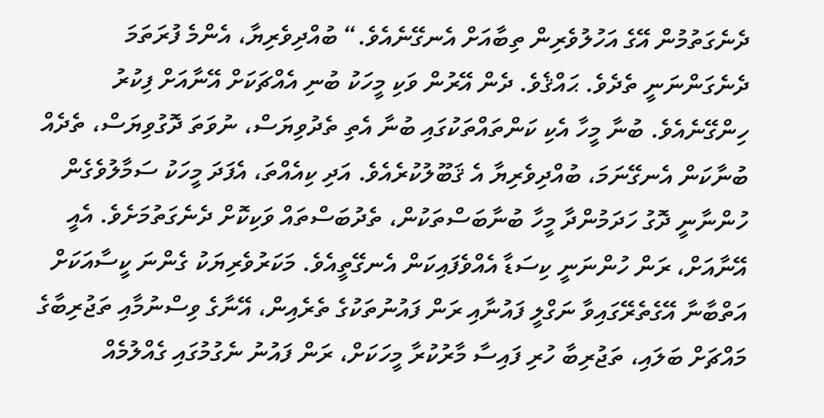ދެނެގަތުމުން އޭގެ އަހުލުވެރިން ތިބާއަށް އެނގޭނެއެވެ.“ ބުއްދިވެރިޔާ، އެންމެ ފުރަތަމަ ދެނެގަންނަނީ ތެދެވެ. ޙައްޤެވެ. ދެން އޭރުން ވަކި މީހަކު ބުނި އެއްޗަކަށް އޭނާއަށް ފިކުރު ހިންގޭނެއެވެ. ބުނާ މީހާ އެކި ކަންތައްތަކުގައި ބުނާ އެތި ތެދުވިޔަސް، ނުވަތަ ދޮގުވިޔަސް، ތެދެއް ބުނާކަން އެނގޭނަމަ، ބުއްދިވެރިޔާ އެ ޤަބޫލުކުރެއެވެ. އަދި ކިއެއްތަ، އެފަދަ މީހަކު ސަމާލުވެގެން ހުންނާނީ ދޮގު ހަދަމުންދާ މީހާ ބުނާބަސްތަކުން، ތެދުބަސްތައް ވަކިކޮށް ދެނެގަތުމަށެވެ. އެއީ އޭނާއަށް، ރަން ހުންނަނީ ކިސަޑާ އެއްވެފައިކަން އެނގޭތީއެވެ. މަކަރުވެރިޔަކު ގެންނަ ކީސާއަކަށް އަތްބާނާ އޭގެތެރޭގައިވާ ނަގްލީ ފައުނާއި ރަން ފައުނުތަކުގެ ތެރެއިން، އޭނާގެ ވިސްނުމާއި ތަޖުރިބާގެ މައްޗަށް ބަލައި، ތަޖުރިބާ ހުރި ފައިސާ މާރުކުރާ މީހަކަށް، ރަން ފައުނު ނެގުމުގައި ގެއްލުމެއް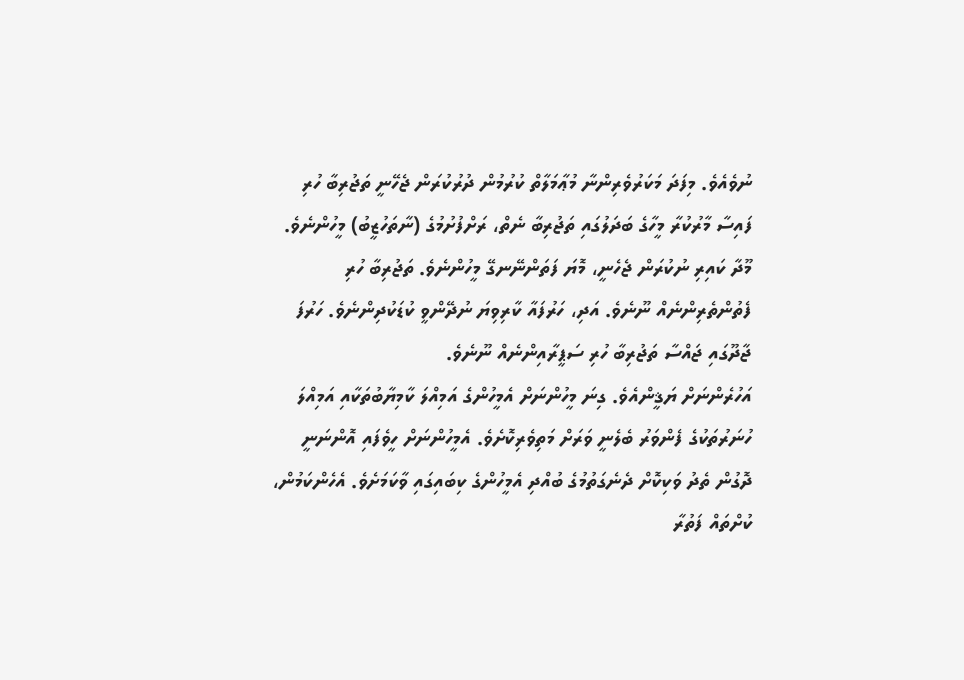ނުވެއެވެ. މިފަދަ މަކަރުވެރިންނާ މުޢާމަލާތް ކުރުމުން ދުރުކުރަން ޖެހޭނީ ތަޖުރިބާ ހުރި ފައިސާ މާރުކުރާ މީހާގެ ބަދަލުގައި ތަޖުރިބާ ނެތް، ރަށްފުށުމުގެ (ނާތަހުޒީބު) މީހުންނެވެ. މޫދާ ކައިރި ނުކުރަން ޖެހެނީ، މޮޔަ ފަތަންނޭނގޭ މީހުންނެވެ. ތަޖުރިބާ ހުރި ފެތުންތެރިންނެއް ނޫނެވެ. އަދި، ހަރުފައާ ކާރިވިޔަ ނުދޭންވީ ކުޑަކުދިންނެވެ. ހަރުފަ ޖާދޫގައި ޖައްސާ ތަޖުރިބާ ހުރި ސަޕީރާއިންނެއް ނޫނެވެ.
އަހުރެންނަށް ޔަޤީންއެވެ. ގިނަ މީހުންނަށް އެމީހުންގެ އަމިއްލަ ކާމިޔާބުތަކާއި އަމިއްލަ ހުނަރުތަކުގެ ފެންވަރު ބެލެނީ ވަރަށް މަތިވެރިކޮށެވެ. އެމީހުންނަށް ހީވެފައި އޮންނަނީ ދޮގުން ތެދު ވަކިކޮށް ދެނެގަތުމުގެ ބުއްދި އެމީހުންގެ ކިބައިގައި ވާކަމަށެވެ. އެހެންކަމުން، ކުށްތައް ފަތުރާ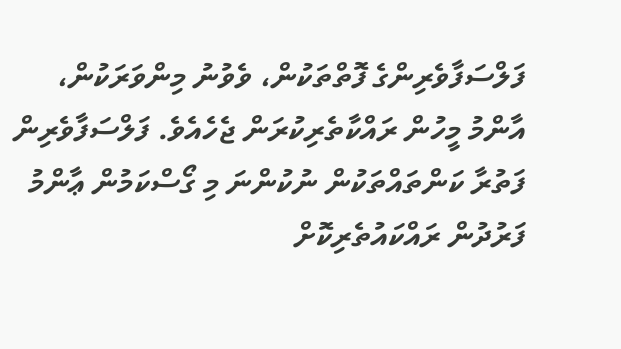ފަލްސަފާވެރިންގެ ފޮތްތަކުން، ވެވުނު މިންވަރަކުން، އާންމު މީހުން ރައްކާތެރިކުރަން ޖެހެއެވެ. ފަލްސަފާވެރިން ފަތުރާ ކަންތައްތަކުން ނުކުންނަ މި ގޯސްކަމުން ޢާންމު ފަރުދުން ރައްކައުތެރިކޮށް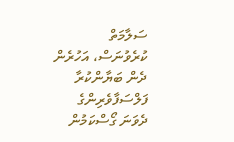ސަލާމަތް ކުރެވުނަސް، އަހުރެން ދެން ބަޔާންކުރާ ފަލްސަފާވެރިންގެ ދެވަނަ ގޯސްކަމުން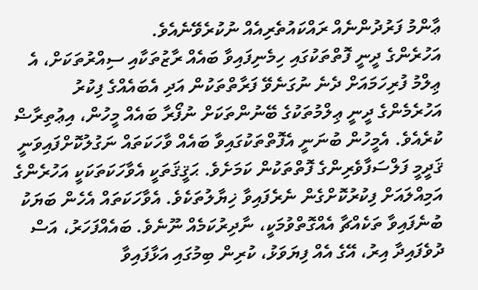ޢާންމު ފަރުދުންނެއް ރައްކައުތެރިއެއް ނުކުރެވޭނެއެވެ.
އަހުރެންގެ ދީނީ ފޮތްތަކުގައި ހިމެނިފައިވާ ބައެއް ރާޒުތަކާއި ސިއްރުތަކަށް، އެ ޢިލްމު ފުރިހަމައަށް ދެނެ ނުގަނެވޭ ފަރާތްތަކުން އަދި އެބައެއްގެ ފިކުރު އަހުރެމެންގެ ދީނީ ޢިލްމުތަކުގެ ބޭނުންތަކަށް ނުފޯރާ ބައެއް މީހުން، އިޢުތިރާޟް ކުރެއެވެ. އެމީހުން ބުނަނީ އެފޮތްތަކުގައިވާ ބައެއް ވާހަކަތައް ނަގުލުކޮށްފައިވަނީ ޤަދީމީ ފަލްސަފާވެރިންގެ ފޮތްތަކުން ކަމަށެވެ. ޙަޤީޤަތަކީ އެވާހަކަތަކަކީ އަހުރެންގެ އަމިއްލައަށް ފިކުރުކޮށްގެން ނެރެފައިވާ ޚިޔާލުތަކެވެ. އެވާހަކަތައް އެހެން ބަޔަކު ބުނެފައިވާ ތަކެއްޗާ އެއްގޮތްވުމަކީ، ނާދިރުކަމެއް ނޫނެވެ. ބައެއްފަހަރު، އަސް ދުވެފައިދާ އިރު، އޭގެ އެއް ފިޔަވަޅު، ކުރިން ބިމުގައި އަޅާފައިވާ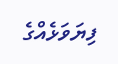ފިޔަވަޅެއްގެ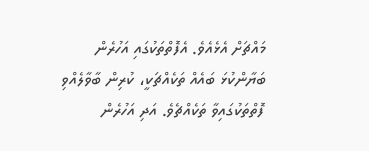މައްޗަށް އެޅެއެވެ. އެފޮތްތަކުގައި އަހުރެން ބަޔާންކުޅަ ބައެއް ތަކެއްޗަކީ، ކުރިން ބާވާލެއްވި ފޮތްތަކުގައިވާ ތަކެއްޗެވެ. އަދި އަހުރެން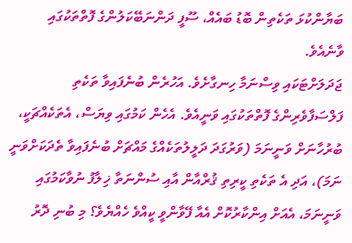ބަޔާންކުޅަ ތަކެތިން ބޮޑު ބައެއް، ސޫފީ ދަންނަބޭކަލުންގެ ފޮތްތަކުގައި ވާނެއެވެ.
ޖަދަލަށްޓަކައި ވިސްނަމާ ހިނގާށެވެ. އަހުރެން ބުނެފައިވާ ތަކެތި ފަލްސަފާވެރިންގެ ފޮތްތަކުގައި ވަނީއެވެ. އެހެން ކަމުގައި ވިޔަސް، އެތަކެއްޗަކީ، ބުރުހާނަށް ވަނީނަމަ (ވަރުގަދަ ދަލީލުތަކެއްގެ މައްޗަށް ބުނެފައިވާ ތެދަކަށްވަނީ ނަމަ)، އަދި އެ ތަކެތި ކީރިތި ޤުރްއާން އާއި ސުންނަތާ ޚިލާފު ނުވާކަމުގައި ވަނީނަމަ، އެއަށް އިންކާރުކޮށް އެއާ ފޭވާންވީ ކީއްވެ ހެއްޔެވެ؟ މި ބުނި ދޮރު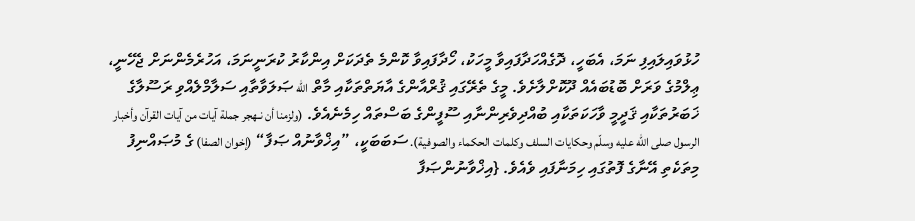ހުޅުވައިލައިފި ނަމަ، އެބަހީ، ދޮގެއްހަދާފައިވާ މީހަކު، ހޯދާފައިވާ ކޮންމެ ތެދަކަށް އިންކާރު ކުރަނީނަމަ، އަހުރެމެންނަށް ޖެހޭނީ، ޢިލްމުގެ ވަރަށް ބޮޑުބައެއް ދޫކޮށްލާށެވެ. މީގެ ތެރޭގައި ޤުރްއާންގެ އާޔަތްތަކާއި މާތް الله ޞަލަވާތާއި ސަލާމްލެއްވި ރަސޫލާގެ ޚަބަރުތަކާއި ޤަދީމީ ވާހަކަތަކާއި ބުއްދިވެރިންނާއި ސޫފީންގެ ބަސްތައް ހިމެނެއެވެ. (ولزمنا أن نـهجر جملة آيات من آيات القرآن وأخبار الرسول صلى الله عليه وسلّم وحكايات السلف وكلمات الحكماء والصوفية). ސަބަބަކީ، ”އިޚްވާނުއް ޞަފާ“ (إخوان الصفا) ގެ މުޞައްނިފު މިތަކެތި އޭނާގެ ފޮތުގައި ހިމަނާފައި ވެއެވެ. {އިޚްވާނުންޞަފާ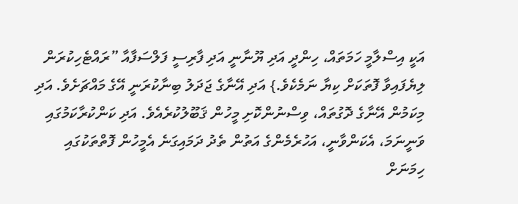އަކީ އިސްލާމީ ހަމަތައް، ހިންދީ އަދި ޔޫނާނީ އަދި ފާރިސީ ފަލްސަފާއާ ”ރައްޓެހިކުރަން ލިޔެފައިވާ ފޮތަކަށް ކިޔާ ނަމެކެވެ.} އަދި އޭނާގެ ޖަދަލު ބިނާކުރަނީ އޭގެ މައްޗަށެވެ. އަދި މިކަމުން އޭނާގެ ދޮގުތައް، ވިސްނުންކޮށި މީހުން ޤަބޫލުކުރެއެވެ. އަދި ކަންކުރާކަމުގައި ވަނީނަމަ، އެކަންވާނީ، އަހުރެމެންގެ އަތުން ތެދު ދަމައިގަނެ އެމީހުން ފޮތްތަކުގައި ހިމަނަށް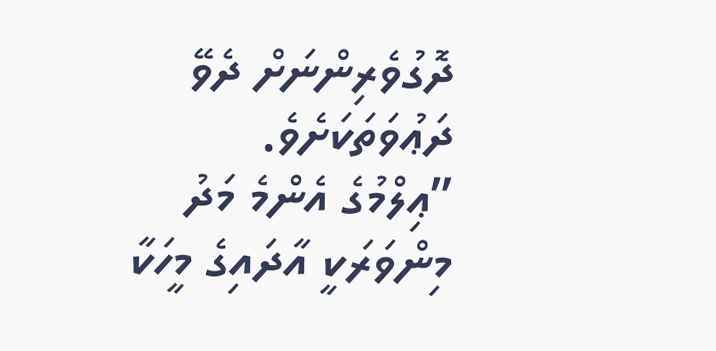ދޮގުވެރިންނަށް ދެވޭ ދަޢުވަތަކަށެވެ.
”ޢިލްމުގެ އެންމެ މަދު މިންވަރަކީ އާދައިގެ މީހަކާ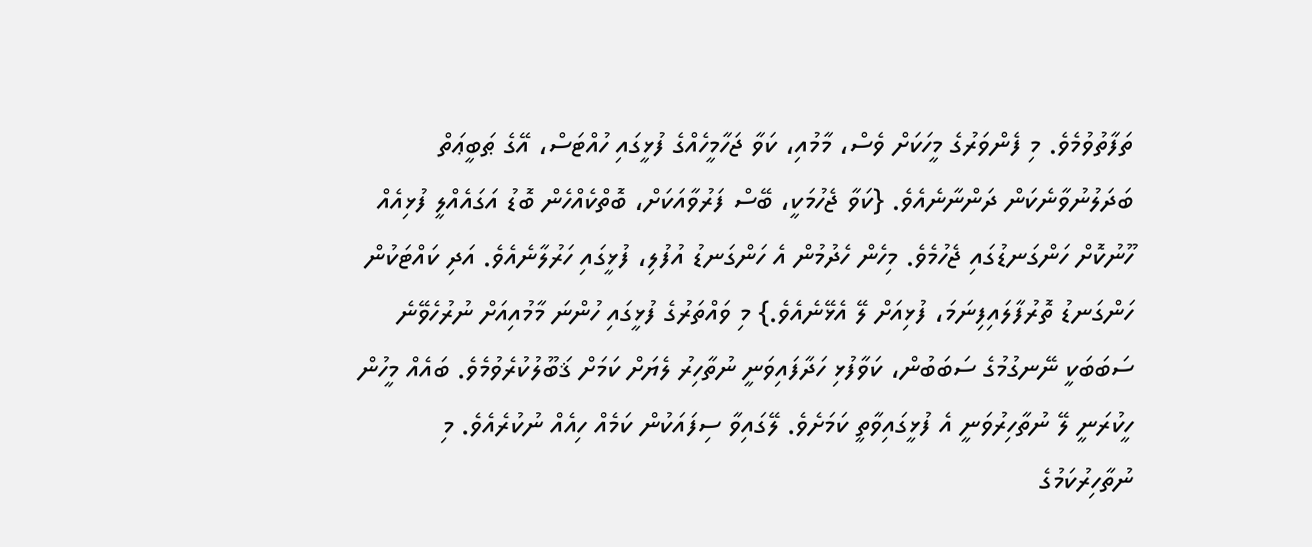ތަފާތުވުމެވެ. މި ފެންވަރުގެ މީހަކަށް ވެސް، މާމުއި، ކަވާ ޖަހާމީހެއްގެ ފުޅީގައި ހުއްޓަސް، އޭގެ ޠަބީޢަތް ބަދަލުނުވާނެކަން ދަންނާނެއެވެ. {ކަވާ ޖެހުމަކީ، ބޭސް ފަރުވާއަކަށް، ބޮތްކެއްހެން ބޮޑު އަގައެއްލީ ފުޅިއެއް ހޫނުކޮށް ހަންގަނޑުގައި ޖެހުމެވެ. މިހެން ހެދުމުން އެ ހަންގަނޑު އުފުލި، ފުޅީގައި ހަރުލާނެއެވެ. އަދި ކައްޓަކުން ހަންގަނޑު ތޮރުފާލައިފިނަމަ، ފުޅިއަށް ލޭ އެޅޭނެއެވެ.} މި ވައްތަރުގެ ފުޅީގައި ހުންނަ މާމުއިއަށް ނުރުހެވޭނެ ސަބަބަކީ ނޭނގުމުގެ ސަބަބުން، ކަވާފުޅި ހަދާފައިވަނީ ނުތާހިރު ލެޔަށް ކަމަށް ޤަބޫލުކުރެވުމެވެ. ބައެއް މީހުން ހީކުރަނީ ލޭ ނުތާހިރުވަނީ އެ ފުޅީގައިވާތީ ކަމަށެވެ. ލޭގައިވާ ސިފައަކުން ކަމެއް ހިއެއް ނުކުރެއެވެ. މި ނުތާހިރުކަމުގެ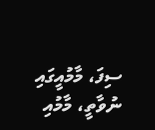ސިފަ، މާމުއީގައި ނުވާތީ، މާމުއި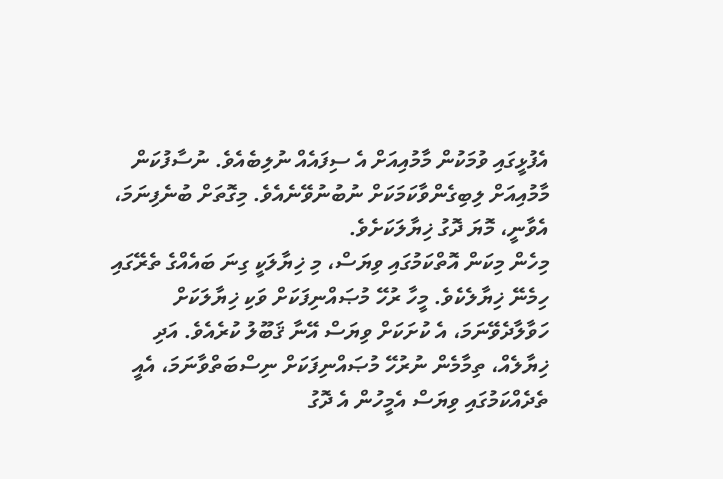އެފުޅީގައި ވުމަކުން މާމުއިއަށް އެ ސިފައެއް ނުލިބެއެވެ. ނުސާފުކަން މާމުއިއަށް ލިބިގެންވާކަމަކަށް ނުބުނުވޭނެއެވެ. މިގޮތަށް ބުނެފިނަމަ، އެވާނީ، މޮޔަ ދޮގު ޚިޔާލަކަށެވެ.
މިހެން މިކަން އޮތްކަމުގައި ވިޔަސް، މި ޚިޔާލަކީ ގިނަ ބައެއްގެ ތެރޭގައި ހިމެނޭ ޚިޔާލެކެވެ. މީހާ ރުހޭ މުޞައްނިފަކަށް ވަކި ޚިޔާލަކަށް ހަވާލާދެވޭނަމަ، އެ ކުށަކަށް ވިޔަސް އޭނާ ޤަބޫލު ކުރެއެވެ. އަދި ޚިޔާލެއް، ތިމާމެން ނުރުހޭ މުޞައްނިފަކަށް ނިސްބަތްވާނަމަ، އެއީ ތެދެއްކަމުގައި ވިޔަސް އެމީހުން އެ ދޮގު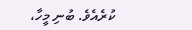ކުރެއެވެ. ބުނި މީހާ،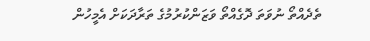ތެދެއްތޯ ނުވަތަ ދޮގެއްތޯ ވަޒަންކުރުމުގެ ތަރާދަކަށް އެމީހުން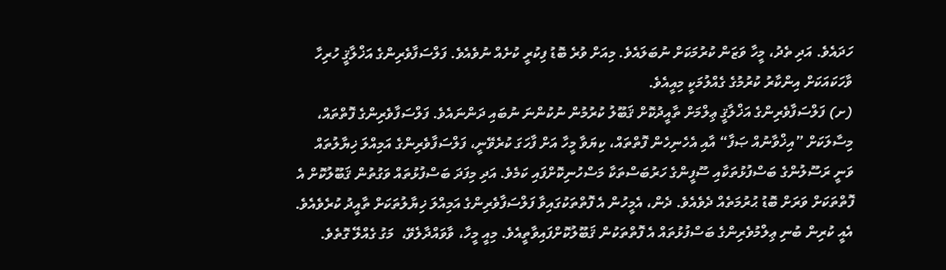ހަދައެވެ. އަދި ތެދު، މީހާ ވަޒަން ކުރުމަކަށް ނުބަލައެވެ. މިއަށް ވުރެ ބޮޑު ފިކުރީ ކުށެއް ނުވެއެވެ. ފަލްސަފާވެރިންގެ އަޚްލާޤީ ހުރިހާ ވާހަކައަކަށް އިންކާރު ކުރުމުގެ ގެއްލުމަކީ މިއީއެވެ.
(ށ) ފަލްސަފާވެރިންގެ އަޚްލާޤީ ޢިލްމަށް ތާއީދުކޮށް ޤަބޫލު ކުރުމުން ނުކުންނަ ނުބައި ދަންނައެވެ. ފަލްސަފާވެރިންގެ ފޮތްތައް، މިސާލަކަށް ”އިޚްވާނުއް ޞަފާ“ އާއި އެހެނިހެން ފޮތްތައް، ކިޔަވާ މީހާ އަށް ފާހަގަ ކުރެވޭނީ، ފަލްސަފާވެރިންގެ އަމިއްލަ ޚިޔާލުތައް ވަނީ ރަސޫލުންގެ ބަސްފުޅުތަކާއި ސޫފީންގެ ހަރުބަސްތަކާ މަސްހުނިކޮށްފައި ކަމެވެ. އަދި މިފަދަ ބަސްފުޅުތައް ވަގުތުން ޤަބޫލުކޮށް އެ ފޮތްތަކަށް ވަރަށް ބޮޑު ޙުރުމަތެއް ދެވެއެވެ. ދެން، އެމީހުން އެ ފޮތްތަކުގައިވާ ފަލްސަފާވެރިންގެ އަމިއްލަ ޚިޔާލުތަކަށް ތާއީދު ކުރެވެއެވެ. އެއީ ކުރިން ބުނި ޢިލްމުވެރިންގެ ބަސްފުޅުތައް އެ ފޮތްތަކުން ޤަބޫލުކޮށްފައިވާތީއެވެ. މިއީ މީހާ، ވާވައްދާލެވޭ،  މަގު ގެއްލޭ ގޮތެވެ.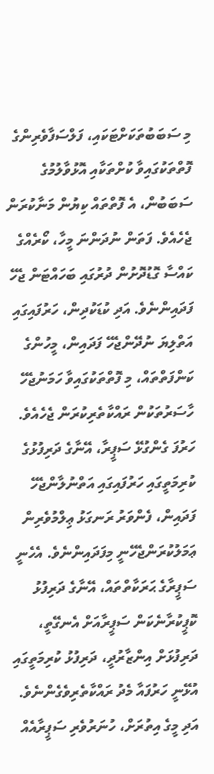މި ސަބަބުތަކަށްޓަކައި، ފަލްސަފާވެރިންގެ ފޮތްތަކުގައިވާ ކުށްތަކާއި އޮޅުވާލުމުގެ ސަބަބުން، އެ ފޮތްތައް ކިޔުން މަނާކުރަން ޖެހެއެވެ. ފަތަން ނުދަންނަ މީހާ، ކޯރެއްގެ ކައްސާ ގޮޑުދޮށުން ދުރުގައި ބަހައްޓަން ޖެހޭ ފަދައިންނެވެ. އަދި ކުޑަކުދިން، ހަރުފައިގައި އަތްލިޔަ ނުދޭންޖެހޭ ފަދައިން، މީހުންގެ ކަންފަތްތައް، މި ފޮތްތަކުގައިވާ ހަމަނުޖެހޭ ހާސަރުތަކުން ރައްކާތެރިކުރަން ޖެހެއެވެ. ހަރުފަ ގެންގުޅޭ ސަޕީރާ، އޭނާގެ ދަރިފުޅުގެ ކުރިމަތީގައި ހަރުފައިގައި އަތްނުލާންޖެހޭ ފަދައިން، ފެންވަރު ރަނގަޅު ޢިލްމުވެރިން ޢަމަލުކުރަންޖެހޭނީ މިފަދައިންނެވެ. އެހެނީ ސަޕީރާގެ ޙަރަކާތްތައް، އޭނާގެ ދަރިފުޅު ކޮޕީކުރާނެކަން ސަޕީރާއަށް އެނގޭތީ، ދަރިފުޅަށް އިންޒާރުދީ، ދަރިފުޅު ކުރިމަތީގައި އުޅޭނީ ހަރުފައާ މެދު ރައްކާތެރިވެގެންނެވެ. އަދި މީގެ އިތުރަށް، ހުނަރުވެރި ސަޕީރާއެއް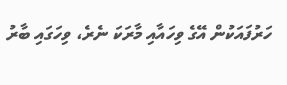ހަރުފައަކުން އޭގެ ވިހައާއި މާރަކަ ނެރެ، ވިހަގައި ބާރު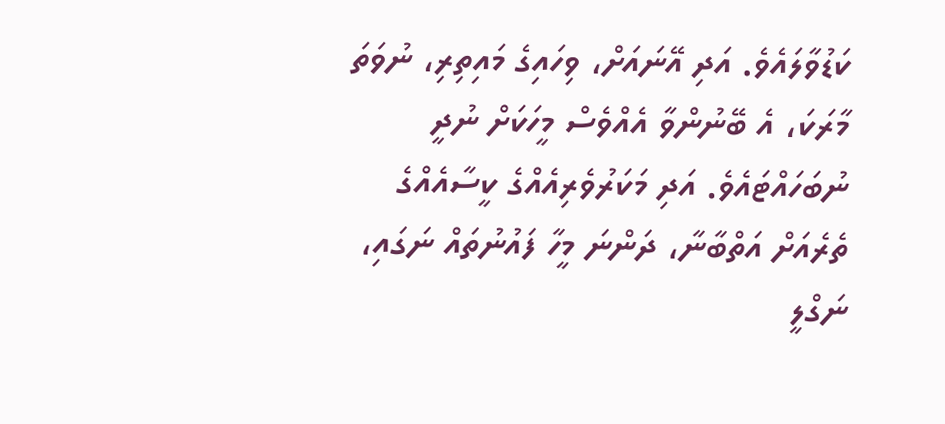ކަޑުވާލައެވެ. އަދި އޭނައަށް، ވިހައިގެ މައިތިރި، ނުވަތަ މާރަކަ، އެ ބޭނުންވާ އެއްވެސް މީހަކަށް ނުދީ ނުބަހައްޓައެވެ. އަދި މަކަރުވެރިއެއްގެ ކީސާއެއްގެ ތެރެއަށް އަތްބާނާ، ދަންނަ މީހާ ފައުނުތައް ނަގައި، ނަގްލީ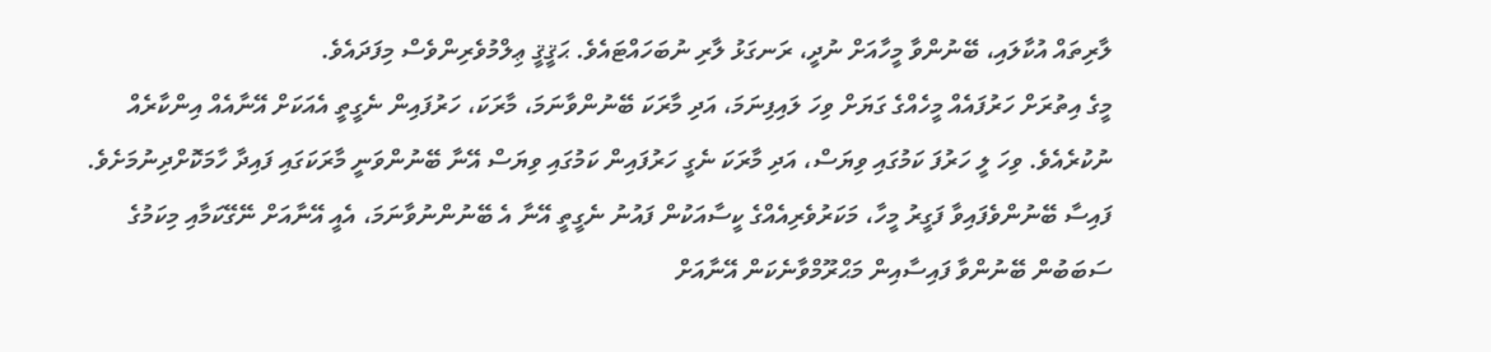ލާރިތައް އުކާލައި، ބޭނުންވާ މީހާއަށް ނުދީ، ރަނގަޅު ލާރި ނުބަހައްޓައެވެ. ޙަޤީޤީ ޢިލްމުވެރިންވެސް މިފަދައެވެ.
މީގެ އިތުރަށް ހަރުފައެއް މީހެއްގެ ގަޔަށް ވިހަ ލައިފިނަމަ، އަދި މާރަކަ ބޭނުންވާނަމަ، މާރަކަ، ހަރުފައިން ނެގީތީ އެއަކަށް އޭނާއެއް އިންކާރެއް ނުކުރެއެވެ. ވިހަ ލީ ހަރުފަ ކަމުގައި ވިޔަސް، އަދި މާރަކަ ނެގީ ހަރުފައިން ކަމުގައި ވިޔަސް އޭނާ ބޭނުންވަނީ މާރަކަގައި ފައިދާ ހާމަކޮށްދިނުމަށެވެ. ފައިސާ ބޭނުންވެފައިވާ ފަގީރު މީހާ، މަކަރުވެރިއެއްގެ ކީސާއަކުން ފައުނު ނެގީތީ އޭނާ އެ ބޭނުންނުވާނަމަ، އެއީ އޭނާއަށް ނޭގޭކަމާއި މިކަމުގެ ސަބަބުން ބޭނުންވާ ފައިސާއިން މަޙްރޫމްވާނެކަން އޭނާއަށް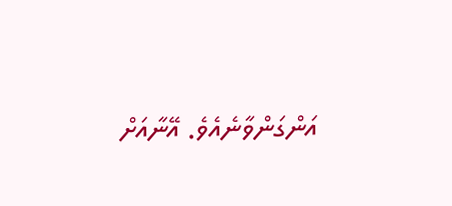އަންގަންވާނެއެވެ. އޭނާއަށް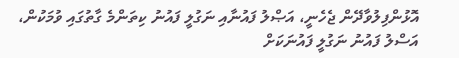އޮޅުންފިލުވާދޭން ޖެހެނީ، އަޞްލު ފައުނާއި ނަގުލީ ފައުނު ކިތަންމެ ގާތުގައި ވުމަކުން، އަސްލު ފައުނު ނަގުލީ ފައުނަކަށް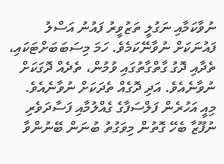ނުވާކަމާއި ނަގުލީ ތަޒުވީރު ފައުނު އަސްލު ފައުނަކަށް ނުވާނޭކަމެވެ. ހަމަ މިސަބަބަށްޓަކައި، ތެދާއި ދޮގު ގާތްގާތުގައި ވުމުން، ތެދެއް ދޮގަކަށް ނުވާނެއެވެ. އަދި ދޮގެއް ތެދަކަށް ނުވާނެއެވެ.
މިއީ އަހުރެން ފަލްސަފާގެ ގެއްލުމާއި ފަސާދަވެރި ނުފޫޒާ ބެހޭ ގޮތުން މިވަގުތު ބުނަން ބޭނުންވާ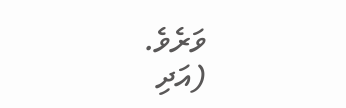ވަރެވެ.
(އަދި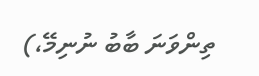ތިންވަނަ ބާބު ނުނިމޭ،)